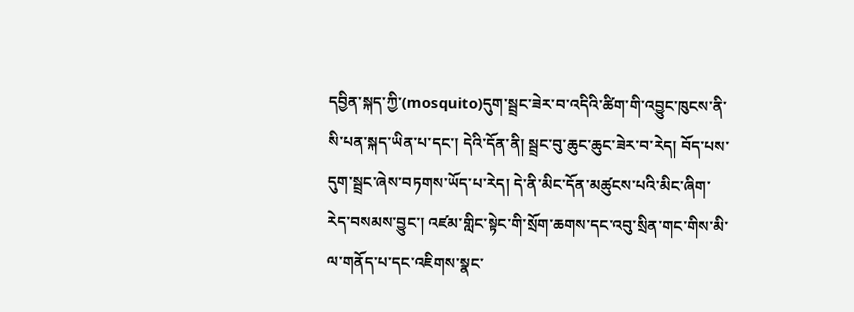དབྱིན་སྐད་ཀྱི་(mosquito)དུག་སྦྲང་ཟེར་བ་འདིའི་ཚིག་གི་འབྱུང་ཁུངས་ནི་སི་པན་སྐད་ཡིན་པ་དང་། དེའི་དོན་ནི། སྦྲང་བུ་ཆུང་ཆུང་ཟེར་བ་རེད། བོད་པས་དུག་སྦྲང་ཞེས་བཏགས་ཡོད་པ་རེད། དེ་ནི་མིང་དོན་མཚུངས་པའི་མིང་ཞིག་རེད་བསམས་བྱུང་། འཛམ་གླིང་སྟེང་གི་སྲོག་ཆགས་དང་འབུ་སྲིན་གང་གིས་མི་ལ་གནོད་པ་དང་འཇིགས་སྣང་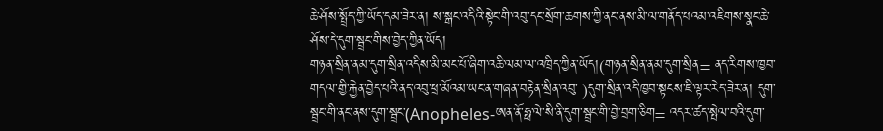ཆེ་ཤོས་སྤྲོད་ཀྱི་ཡོད་དམ་ཟེར་ན། ས་སྒང་འདིའི་སྟེང་གི་འབུ་དང་སྲོག་ཆགས་ཀྱི་ནང་ནས་མི་ལ་གནོད་པའམ་འཇིགས་སྣང་ཆེ་ཤོས་དེ་དུག་སྦྲང་གིས་བྱེད་ཀྱིན་ཡོད།
གཉན་སྲིན་ནམ་དུག་སྲིན་འདིས་མི་མང་པོ་ཞིག་འཆི་ལམ་ལ་འཁྲིད་ཀྱིན་ཡོད།(གཉན་སྲིན་ནམ་དུག་སྲིན= ནད་རིགས་ཁྱབ་གདལ་གྱི་རྐྱེན་བྱེད་པའི་ནད་འབུ་ཕྲ་མོའམ་ཡང་ན་གཞན་བརྟེན་སྲིན་འབུ་ )དུག་སྲིན་འདི་ཁྱབ་སྟངས་ཇི་ལྟར་རེད་ཟེར་ན། དུག་སྦྲང་གི་ནང་ནས་དུག་སྦྲང་(Anopheles-ཨན་ནོ་ཧྥ་ལེ་སི་ནི་དུག་སྦྲང་གི་བྱེ་བྲག་ཅིག= འདར་ཚད་སྤེལ་བའི་དུག་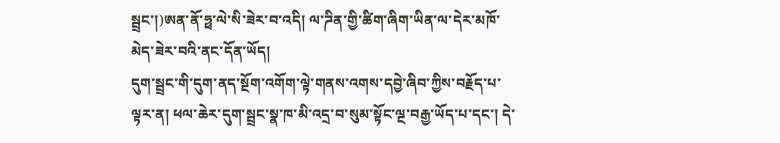སྦྲང་།)ཨན་ནོ་ཧྥ་ལེ་སི་ཟེར་བ་འདི། ལ་ཌིན་གྱི་ཚིག་ཞིག་ཡིན་ལ་དེར་མཁོ་མེད་ཟེར་བའི་ནང་དོན་ཡོད།
དུག་སྦྲང་གི་དུག་ནད་སྔོག་འགོག་ལྟེ་གནས་འགས་དབྱེ་ཞིབ་ཀྱིས་བརྗོད་པ་ལྟར་ན། ཕལ་ཆེར་དུག་སྦྲང་སྣ་ཁ་མི་འདྲ་བ་སུམ་སྟོང་ལྔ་བརྒྱ་ཡོད་པ་དང་། དེ་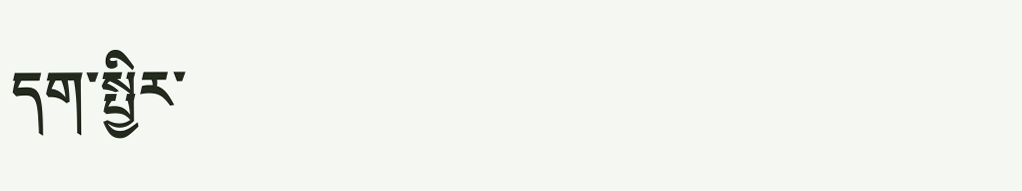དག་སྤྱིར་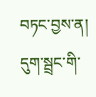བཏང་བྱས་ན། དུག་སྦྲང་གི་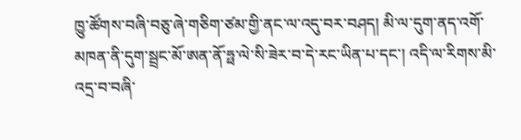ཁྱུ་ཚོགས་བཞི་བཅུ་ཞེ་གཅིག་ཙམ་གྱི་ནང་ལ་འདུ་བར་བཤད། མི་ལ་དུག་ནད་འགོ་མཁན་ནི་དུག་སྦྲང་མོ་ཨན་ནོ་ཧྥ་ལེ་སི་ཟེར་བ་དེ་རང་ཡིན་པ་དང་། འདི་ལ་རིགས་མི་འདྲ་བ་བཞི་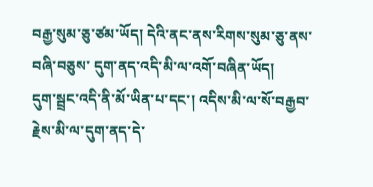བརྒྱ་སུམ་ཅུ་ཙམ་ཡོད། དེའི་ནང་ནས་རིགས་སུམ་ཅུ་ནས་བཞི་བཅུས་ དུག་ནད་འདི་མི་ལ་འགོ་བཞིན་ཡོད།
དུག་སྦྲང་འདི་ནི་མོ་ཡིན་པ་དང་། འདིས་མི་ལ་སོ་བརྒྱབ་རྗེས་མི་ལ་དུག་ནད་དེ་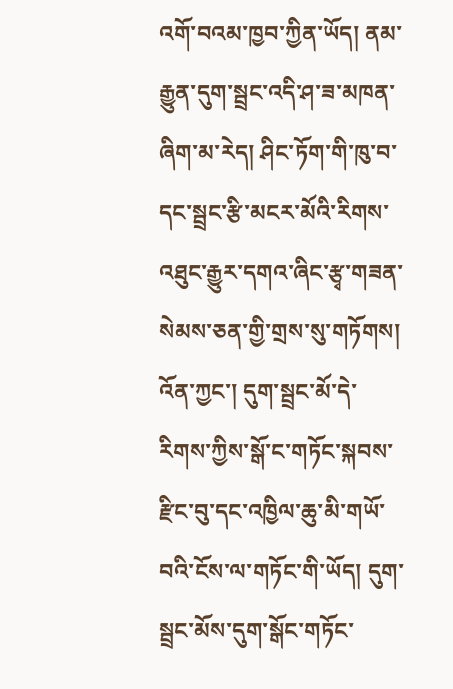འགོ་བའམ་ཁྱབ་ཀྱིན་ཡོད། ནམ་རྒྱུན་དུག་སྦྲང་འདི་ཤ་ཟ་མཁན་ཞིག་མ་རེད། ཤིང་ཏོག་གི་ཁུ་བ་དང་སྦྲང་རྩི་མངར་མོའི་རིགས་འཐུང་རྒྱུར་དགའ་ཞིང་རྩྭ་གཟན་སེམས་ཅན་གྱི་གྲས་སུ་གཏོགས། འོན་ཀྱང་། དུག་སྦྲང་མོ་དེ་རིགས་ཀྱིས་སྒོ་ང་གཏོང་སྐབས་རྫིང་བུ་དང་འཁྱིལ་ཆུ་མི་གཡོ་བའི་ངོས་ལ་གཏོང་གི་ཡོད། དུག་སྦྲང་མོས་དུག་སྒོང་གཏོང་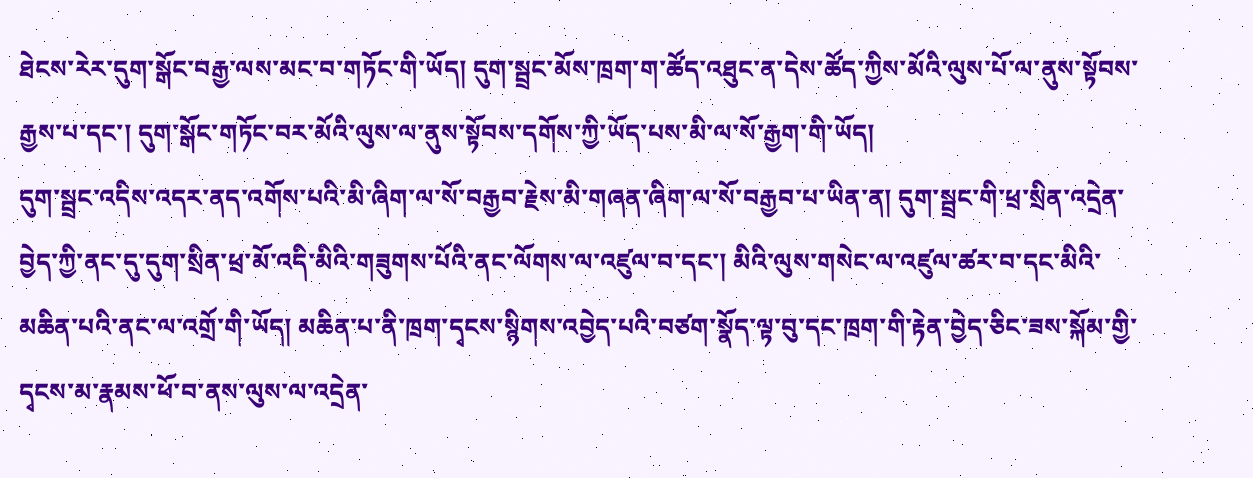ཐེངས་རེར་དུག་སྒོང་བརྒྱ་ལས་མང་བ་གཏོང་གི་ཡོད། དུག་སྦྲང་མོས་ཁྲག་ག་ཚོད་འཐུང་ན་དེས་ཚོད་ཀྱིས་མོའི་ལུས་པོ་ལ་ནུས་སྟོབས་རྒྱས་པ་དང་། དུག་སྒོང་གཏོང་བར་མོའི་ལུས་ལ་ནུས་སྟོབས་དགོས་ཀྱི་ཡོད་པས་མི་ལ་སོ་རྒྱག་གི་ཡོད།
དུག་སྦྲང་འདིས་འདར་ནད་འགོས་པའི་མི་ཞིག་ལ་སོ་བརྒྱབ་རྗེས་མི་གཞན་ཞིག་ལ་སོ་བརྒྱབ་པ་ཡིན་ན། དུག་སྦྲང་གི་ཕྲ་སྲིན་འདྲེན་བྱེད་ཀྱི་ནང་དུ་དུག་སྲིན་ཕྲ་མོ་འདི་མིའི་གཟུགས་པོའི་ནང་ལོགས་ལ་འཛུལ་བ་དང་། མིའི་ལུས་གསེང་ལ་འཛུལ་ཚར་བ་དང་མིའི་མཆིན་པའི་ནང་ལ་འགྲོ་གི་ཡོད། མཆིན་པ་ནི་ཁྲག་དྭངས་སྙིགས་འབྱེད་པའི་བཙག་སྣོད་ལྟ་བུ་དང་ཁྲག་གི་རྟེན་བྱེད་ཅིང་ཟས་སྐོམ་གྱི་དྭངས་མ་རྣམས་ཕོ་བ་ནས་ལུས་ལ་འདྲེན་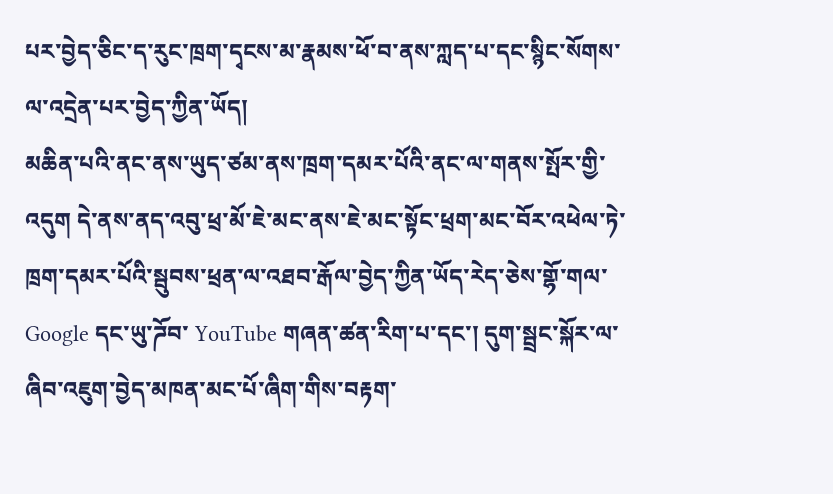པར་བྱེད་ཅིང་ད་རུང་ཁྲག་དྭངས་མ་རྣམས་ཕོ་བ་ནས་ཀླད་པ་དང་སྙིང་སོགས་ལ་འདྲེན་པར་བྱེད་ཀྱིན་ཡོད།
མཆིན་པའི་ནང་ནས་ཡུད་ཙམ་ནས་ཁྲག་དམར་པོའི་ནང་ལ་གནས་སྤོར་གྱི་འདུག དེ་ནས་ནད་འབུ་ཕྲ་མོ་ཇེ་མང་ནས་ཇེ་མང་སྟོང་ཕྲག་མང་བོར་འཕེལ་ཏེ་ཁྲག་དམར་པོའི་སྦུབས་ཕྲན་ལ་འཐབ་རྒོལ་བྱེད་ཀྱིན་ཡོད་རེད་ཅེས་གྷོ་གལ་ Google དང་ཡུ་ཌོབ་ YouTube གཞན་ཚན་རིག་པ་དང་། དུག་སྦྲང་སྐོར་ལ་ཞིབ་འཇུག་བྱེད་མཁན་མང་པོ་ཞིག་གིས་བརྟག་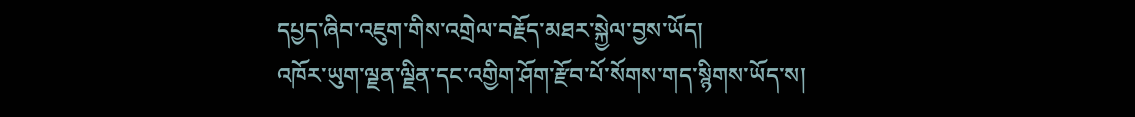དཔྱད་ཞིབ་འཇུག་གིས་འགྲེལ་བརྗོད་མཐར་སྐྱེལ་བྱས་ཡོད།
འཁོར་ཡུག་ལྗན་ལྗིན་དང་འགྱིག་ཤོག་རྫོབ་པོ་སོགས་གད་སྙིགས་ཡོད་ས།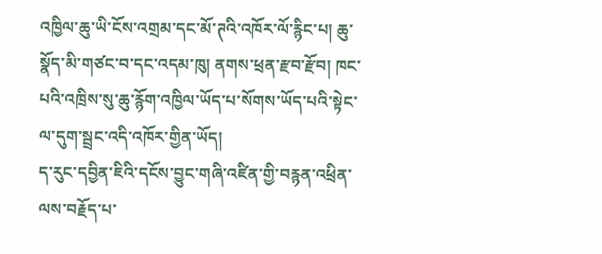འཁྱིལ་ཆུ་ཡི་ངོས་འགྲམ་དང་མོ་ཊའི་འཁོར་ལོ་རྙིང་པ། ཆུ་སྣོད་མི་གཙང་བ་དང་འདམ་ཁུ། ནགས་ཕྲན་རྫབ་རྫོབ། ཁང་པའི་འཁྲིས་སུ་ཆུ་རྙོག་འཁྱིལ་ཡོད་པ་སོགས་ཡོད་པའི་སྟེང་ལ་དུག་སྦྲང་འདི་འཁོར་གྱིན་ཡོད།
ད་རུང་དབྱིན་ཇིའི་དངོས་བྱུང་གཞི་འཛིན་གྱི་བརྙན་འཕྲིན་ལས་བརྗོད་པ་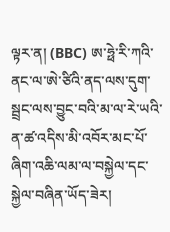ལྟར་ན། (BBC) ཨ་ཧྥེ་རི་ཀའི་ནང་ལ་ཨེ་ཙིའི་ནད་ལས་དུག་སྦྲང་ལས་བྱུང་བའི་མ་ལ་རེ་ཡའི་ན་ཚ་འདིས་མི་འབོར་མང་པོ་ཞིག་འཆི་ལམ་ལ་བསྐྱེལ་དང་སྐྱེལ་བཞིན་ཡོད་ཟེར།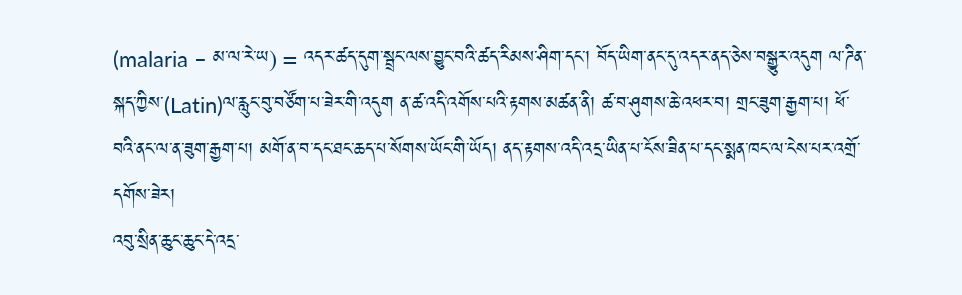(malaria – མ་ལ་རེ་ཡ) = འདར་ཚད་དུག་སྦྲང་ལས་བྱུང་བའི་ཚད་རིམས་ཤིག་དང་། བོད་ཡིག་ནང་དུ་འདར་ནད་ཅེས་བསྒྱུར་འདུག ལ་ཌིན་སྐད་ཀྱིས་(Latin)ལ་རླུང་བུ་བཙོག་པ་ཟེར་གི་འདུག ན་ཚ་འདི་འགོས་པའི་རྟགས་མཚན་ནི། ཚ་བ་ཤུགས་ཆེ་འཕར་བ། གྲང་ཟུག་རྒྱག་པ། ཕོ་བའི་ནང་ལ་ན་ཟུག་རྒྱག་པ། མགོ་ན་བ་དང་ཐང་ཆད་པ་སོགས་ཡོང་གི་ཡོད། ནད་རྟགས་འདི་འདྲ་ཡིན་པ་ངོས་ཟིན་པ་དང་སྨན་ཁང་ལ་ངེས་པར་འགྲོ་དགོས་ཟེར།
འབུ་སྲིན་ཆུང་ཆུང་དེ་འདྲ་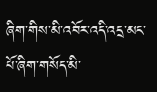ཞིག་གིས་མི་འབོར་འདི་འདྲ་མང་པོ་ཞིག་གསོད་མི་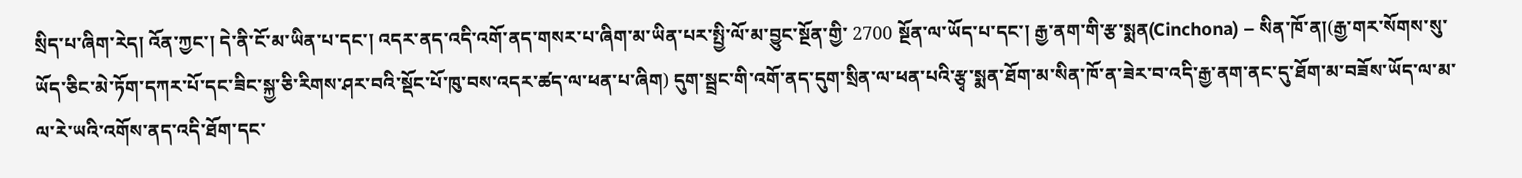སྲིད་པ་ཞིག་རེད། འོན་ཀྱང་། དེ་ནི་ངོ་མ་ཡིན་པ་དང་། འདར་ནད་འདི་འགོ་ནད་གསར་པ་ཞིག་མ་ཡིན་པར་སྤྱི་ལོ་མ་བྱུང་སྔོན་གྱི་ 2700 སྔོན་ལ་ཡོད་པ་དང་། རྒྱ་ནག་གི་རྩ་སྨན(Cinchona) – སིན་ཁོ་ན།(རྒྱ་གར་སོགས་སུ་ཡོད་ཅིང་མེ་ཏོག་དཀར་པོ་དང་ཟིང་སྐྱ་ཅི་རིགས་ཤར་བའི་སྡོང་པོ་ཁུ་བས་འདར་ཚད་ལ་ཕན་པ་ཞིག) དུག་སྦྲང་གི་འགོ་ནད་དུག་སྲིན་ལ་ཕན་པའི་རྩྭ་སྨན་ཐོག་མ་སིན་ཁོ་ན་ཟེར་བ་འདི་རྒྱ་ནག་ནང་དུ་ཐོག་མ་བཟོས་ཡོད་ལ་མ་ལ་རེ་ཡའི་འགོས་ནད་འདི་ཐོག་དང་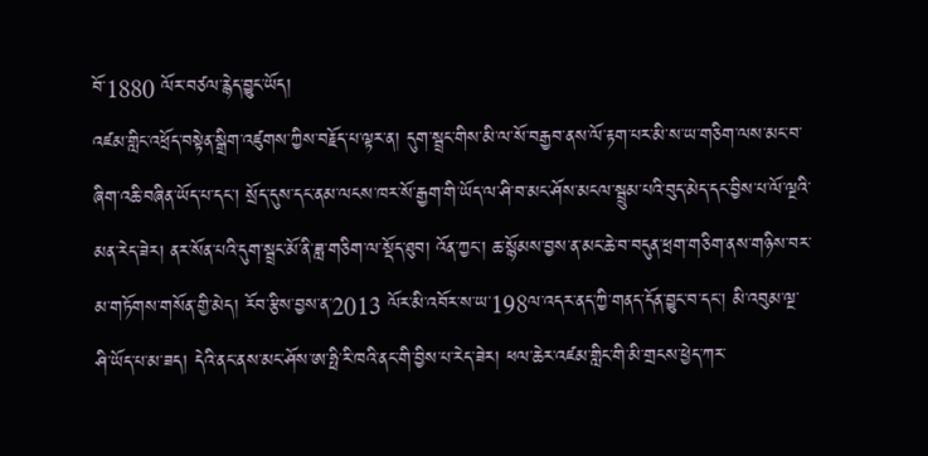བོ་1880 ལོར་བཙལ་རྙེད་བྱུང་ཡོད།
འཛམ་གླིང་འཕྲོད་བསྟེན་སྒྲིག་འཛུགས་ཀྱིས་བརྗོད་པ་ལྟར་ན། དུག་སྦྲང་གིས་མི་ལ་སོ་བརྒྱབ་ནས་ལོ་རྟག་པར་མི་ས་ཡ་གཅིག་ལས་མང་བ་ཞིག་འཆི་བཞིན་ཡོད་པ་དང་། སྲོད་དུས་དང་ནམ་ལངས་ཁར་སོ་རྒྱག་གི་ཡོད་ལ་ཤི་བ་མང་ཤོས་མངལ་སྦྲུམ་པའི་བུད་མེད་དང་བྱིས་པ་ལོ་ལྔའི་མན་རེད་ཟེར། ནར་སོན་པའི་དུག་སྦྲང་མོ་ནི་ཟླ་གཅིག་ལ་སྡོད་ཐུབ། འོན་ཀྱང་། ཆ་སྙོམས་བྱས་ན་མང་ཆེ་བ་བདུན་ཕྲག་གཅིག་ནས་གཉིས་བར་མ་གཏོགས་གསོན་གྱི་མེད། རོབ་རྩིས་བྱས་ན་2013 ལོར་མི་འབོར་ས་ཡ་198ལ་འདར་ནད་ཀྱི་གནད་དོན་བྱུང་བ་དང་། མི་འབུམ་ལྔ་ཤི་ཡོད་པ་མ་ཟད། དེའི་ནང་ནས་མང་ཤོས་ཨ་ཧྥི་རི་ཁའི་ནང་གི་བྱིས་པ་རེད་ཟེར། ཕལ་ཆེར་འཛམ་གླིང་གི་མི་གྲངས་ཕྱེད་ཀར་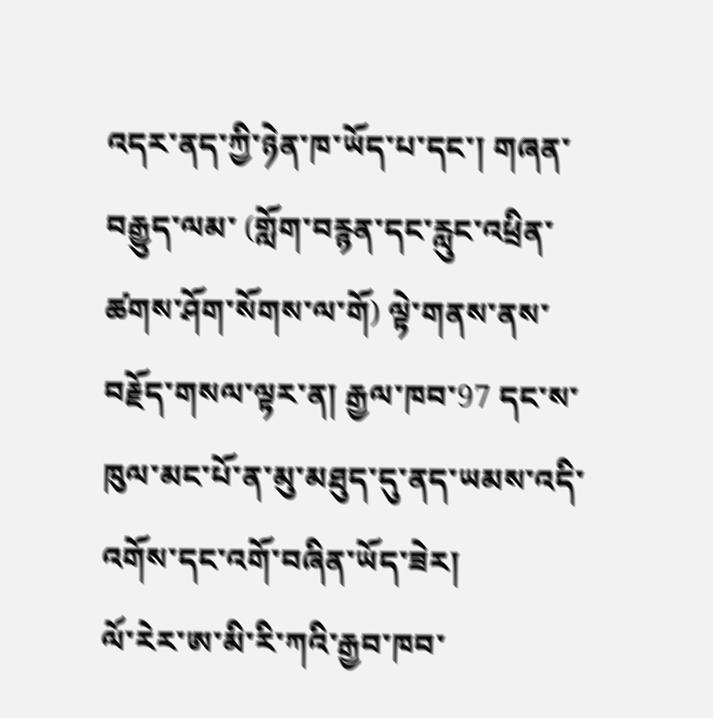འདར་ནད་ཀྱི་ཉེན་ཁ་ཡོད་པ་དང་། གཞན་བརྒྱུད་ལམ་ (གློག་བརྙན་དང་རླུང་འཕྲིན་ཚགས་ཤོག་སོགས་ལ་གོ) ལྟེ་གནས་ནས་བརྗོད་གསལ་ལྟར་ན། རྒྱལ་ཁབ་97 དང་ས་ཁུལ་མང་པོ་ན་མུ་མཐུད་དུ་ནད་ཡམས་འདི་འགོས་དང་འགོ་བཞིན་ཡོད་ཟེར།
ལོ་རེར་ཨ་མི་རི་ཀའི་རྒྱབ་ཁབ་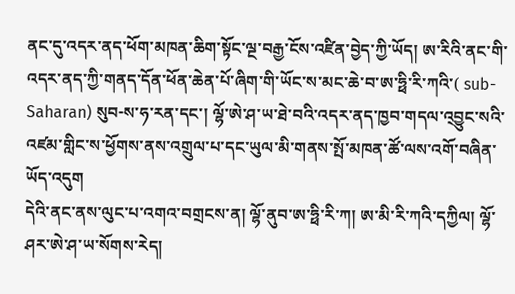ནང་དུ་འདར་ནད་ཕོག་མཁན་ཆིག་སྟོང་ལྔ་བརྒྱ་ངོས་འཛིན་བྱེད་ཀྱི་ཡོད། ཨ་རིའི་ནང་གི་འདར་ནད་ཀྱི་གནད་དོན་ཕོན་ཆེན་པོ་ཞིག་གི་ཡོང་ས་མང་ཆེ་བ་ཨ་ཧྥི་རི་ཀའི་( sub-Saharan) སུབ-ས་ཧ་རན་དང་། ལྷོ་ཨེ་ཤ་ཡ་ཐེ་བའི་འདར་ནད་ཁྱབ་གདལ་འ྄བྱུང་སའི་འཛམ་གླིང་ས་ཕྱོགས་ནས་འགྲུལ་པ་དང་ཡུལ་མི་གནས་སྤོ་མཁན་ཚོ་ལས་འགོ་བཞིན་ཡོད་འདུག
དེའི་ནང་ནས་ལུང་པ་འགའ་བགྲངས་ན། ལྷོ་ནུབ་ཨ་ཧྥི་རི་ཀ། ཨ་མི་རི་ཀའི་དཀྱིལ། ལྷོ་ཤར་ཨེ་ཤ་ཡ་སོགས་རེད།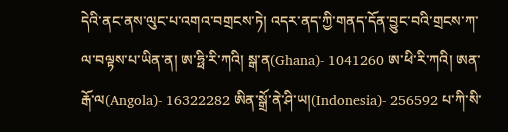དེའི་ནང་ནས་ལུང་པ་འགའ་བགྲངས་ཏེ། འདར་ནད་ཀྱི་གནད་དོན་བྱུང་བའི་གྲངས་ཀ་ལ་བལྟས་པ་ཡིན་ན། ཨ་ཧྥི་རི་ཀའི། སྒ་ན(Ghana)- 1041260 ཨ་ཕི་རི་ཀའི། ཨན་རྒོ་ལ(Angola)- 16322282 ཨིན་སྒྲོ་ནེ་ཤི་ཡ།(Indonesia)- 256592 པ་ཀི་སི་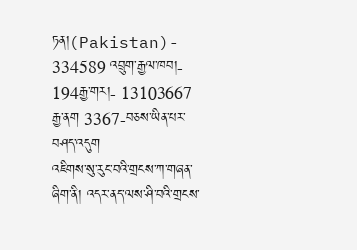ཏན།(Pakistan)- 334589 འབྲུག་རྒྱལ་ཁབ།- 194རྒྱ་གར།- 13103667 རྒྱ་ནག 3367-བཅས་ཡིན་པར་བཤད་འདུག
འཇིགས་སུ་རུང་བའི་གྲངས་ཀ་གཞན་ཞིག་ནི། འདར་ནད་ལས་ཤི་བའི་གྲངས་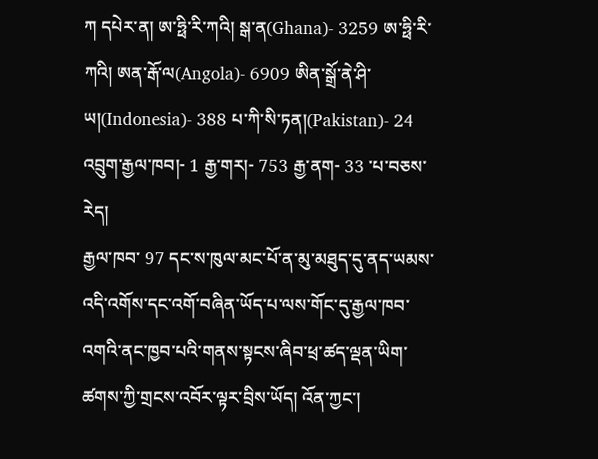ཀ དཔེར་ན། ཨ་ཧྥི་རི་ཀའི། སྒ་ན(Ghana)- 3259 ཨ་ཧྥི་རི་ཀའི། ཨན་རྒོ་ལ(Angola)- 6909 ཨིན་སྒྲོ་ནེ་ཤི་ཡ།(Indonesia)- 388 པ་ཀི་སི་ཏན།(Pakistan)- 24 འབྲུག་རྒྱལ་ཁབ།- 1 རྒྱ་གར།- 753 རྒྱ་ནག- 33 ་པ་བཅས་རེད།
རྒྱལ་ཁབ་ 97 དང་ས་ཁུལ་མང་པོ་ན་མུ་མཐུད་དུ་ནད་ཡམས་འདི་འགོས་དང་འགོ་བཞིན་ཡོད་པ་ལས་གོང་དུ་རྒྱལ་ཁབ་འགའི་ནང་ཁྱབ་པའི་གནས་སྟངས་ཞིབ་ཕྲ་ཚད་ལྡན་ཡིག་ཚགས་ཀྱི་གྲངས་འབོར་ལྟར་བྲིས་ཡོད། འོན་ཀྱང་།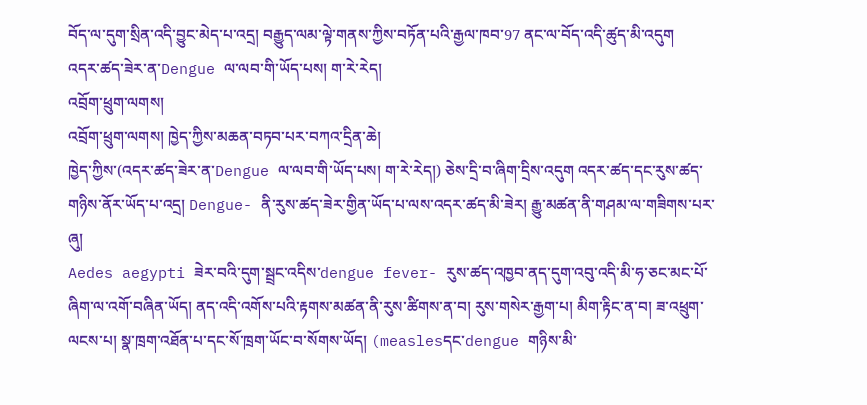བོད་ལ་དུག་སྲིན་འདི་བྱུང་མེད་པ་འདྲ། བརྒྱུད་ལམ་ལྟེ་གནས་ཀྱིས་བཏོན་པའི་རྒྱལ་ཁབ་97 ནང་ལ་བོད་འདི་ཚུད་མི་འདུག
འདར་ཚད་ཟེར་ན་Dengue ལ་ལབ་གི་ཡོད་པས། ག་རེ་རེད།
འབྲོག་ཕྲུག་ལགས།
འབྲོག་ཕྲུག་ལགས། ཁྱེད་ཀྱིས་མཆན་བཏབ་པར་བཀའ་དྲིན་ཆེ།
ཁྱེད་ཀྱིས་(འདར་ཚད་ཟེར་ན་Dengue ལ་ལབ་གི་ཡོད་པས། ག་རེ་རེད།) ཅེས་དྲི་བ་ཞིག་དྲིས་འདུག འདར་ཚད་དང་རུས་ཚད་གཉིས་ནོར་ཡོད་པ་འདྲ། Dengue- ནི་རུས་ཚད་ཟེར་གྱིན་ཡོད་པ་ལས་འདར་ཚད་མི་ཟེར། རྒྱུ་མཚན་ནི་གཤམ་ལ་གཟིགས་པར་ཞུ།
Aedes aegypti ཟེར་བའི་དུག་སྦྲང་འདིས་dengue fever- རུས་ཚད་འཁྱབ་ནད་དུག་འབུ་འདི་མི་ཧ་ཅང་མང་པོ་ཞིག་ལ་འགོ་བཞིན་ཡོད། ནད་འདི་འགོས་པའི་རྟགས་མཚན་ནི་རུས་ཚིགས་ན་བ། རུས་གསེར་རྒྱག་པ། མིག་རྟིང་ན་བ། ཟ་འཕྲུག་ལངས་པ། སྣ་ཁྲག་འཐོན་པ་དང་སོ་ཁྲག་ཡོང་བ་སོགས་ཡོད། (measlesདང་dengue གཉིས་མི་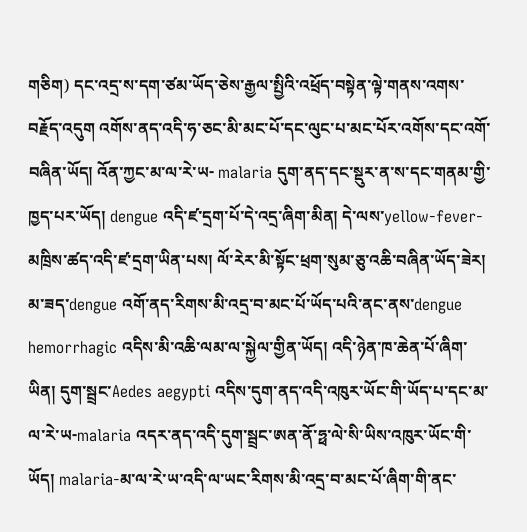གཅིག) དང་འདྲ་ས་དག་ཙམ་ཡོད་ཅེས་རྒྱལ་སྤྱིའི་འཕྲོད་བསྟེན་ལྟེ་གནས་འགས་བརྗོད་འདུག འགོས་ནད་འདི་ཧ་ཅང་མི་མང་པོ་དང་ལུང་པ་མང་པོར་འགོས་དང་འགོ་བཞིན་ཡོད། འོན་ཀྱང་མ་ལ་རེ་ཡ- malaria དུག་ནད་དང་སྡུར་ན་ས་དང་གནམ་གྱི་ཁྱད་པར་ཡོད། dengue འདི་ཛ་དྲག་པོ་དེ་འདྲ་ཞིག་མིན། དེ་ལས་yellow-fever- མཁྲིས་ཚད་འདི་ཛ་དྲག་ཡིན་པས། ལོ་རེར་མི་སྟོང་ཕྲག་སུམ་ཅུ་འཆི་བཞིན་ཡོད་ཟེར། མ་ཟད་dengue འགོ་ནད་རིགས་མི་འདྲ་བ་མང་པོ་ཡོད་པའི་ནང་ནས་dengue hemorrhagic འདིས་མི་འཆི་ལམ་ལ་སྐྱེལ་གྱིན་ཡོད། འདི་ཉེན་ཁ་ཆེན་པོ་ཞིག་ཡིན། དུག་སྦྲང་Aedes aegypti འདིས་དུག་ནད་འདི་འཁུར་ཡོང་གི་ཡོད་པ་དང་མ་ལ་རེ་ཡ-malaria འདར་ནད་འདི་དུག་སྦྲང་ཨན་ནོ་ཧྥ་ལེ་སི་ཡིས་འཁུར་ཡོང་གི་ཡོད། malaria-མ་ལ་རེ་ཡ་འདི་ལ་ཡང་རིགས་མི་འདྲ་བ་མང་པོ་ཞིག་གི་ནང་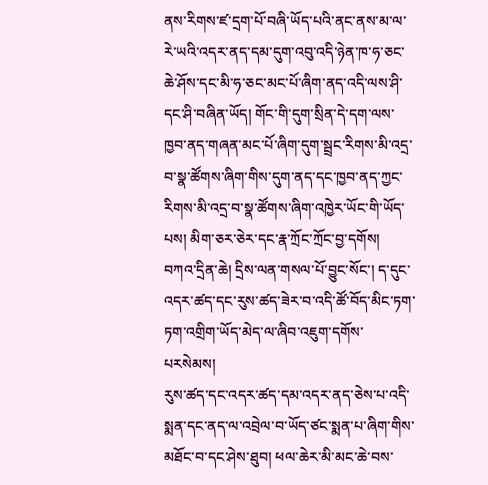ནས་རིགས་ཛ་དྲག་པོ་བཞི་ཡོད་པའི་ནང་ནས་མ་ལ་རེ་ཡའི་འདར་ནད་དམ་དུག་འབུ་འདི་ཉེན་ཁ་ཧ་ཅང་ཆེ་ཤོས་དང་མི་ཧ་ཅང་མང་པོ་ཞིག་ནད་འདི་ལས་ཤི་དང་ཤི་བཞིན་ཡོད། གོང་གི་དུག་སྲིན་དེ་དག་ལས་ཁྱབ་ནད་གཞན་མང་པོ་ཞིག་དུག་སྦྲང་རིགས་མི་འདྲ་བ་སྣ་ཚོགས་ཞིག་གིས་དུག་ནད་དང་ཁྱབ་ནད་ཀྱང་རིགས་མི་འདྲ་བ་སྣ་ཚོགས་ཞིག་འཁྱེར་ཡོང་གི་ཡོད་པས། མིག་ཅར་ཅེར་དང་རྣ་ཀྲོང་ཀྲོང་བྱ་དགོས།
བཀའ་དྲིན་ཆེ། དྲིས་ལན་གསལ་པོ་བྱུང་སོང་། ད་དུང་འདར་ཚད་དང་རུས་ཚད་ཟེར་བ་འདི་ཚོ་བོད་མིང་ཏག་ཏག་འགྲིག་ཡོད་མེད་ལ་ཞིབ་འཇུག་དགོས་པརསེམས།
རུས་ཚད་དང་འདར་ཚད་དམ་འདར་ནད་ཅེས་པ་འདི་སྨན་དང་ནད་ལ་འབྲེལ་བ་ཡོད་ཙང་སྨན་པ་ཞིག་གིས་མཐོང་བ་དང་ཤེས་ཐུབ། ཕལ་ཆེར་མི་མང་ཆེ་བས་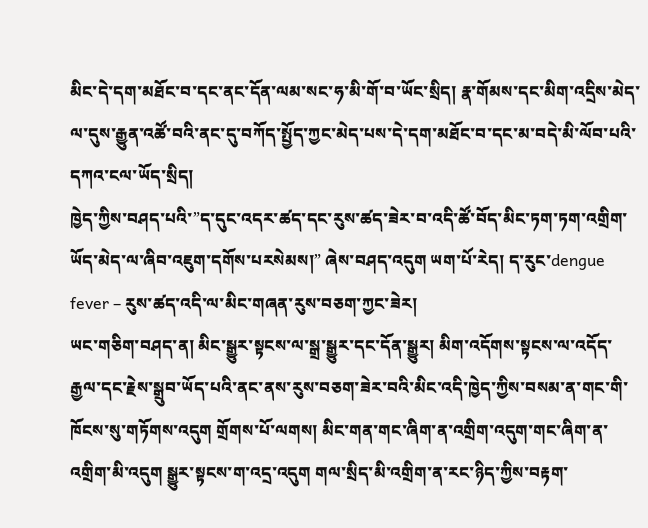མིང་དེ་དག་མཐོང་བ་དང་ནང་དོན་ལམ་སང་ཧ་མི་གོ་བ་ཡོང་སྲིད། རྣ་གོམས་དང་མིག་འདྲིས་མེད་ལ་དུས་རྒྱུན་འཚོ་བའི་ནང་དུ་བཀོད་སྤྱོད་ཀྱང་མེད་པས་དེ་དག་མཐོང་བ་དང་མ་བདེ་མི་ལོབ་པའི་དཀའ་ངལ་ཡོད་སྲིད།
ཁྱེད་ཀྱིས་བཤད་པའི་”ད་དུང་འདར་ཚད་དང་རུས་ཚད་ཟེར་བ་འདི་ཚོ་བོད་མིང་ཏག་ཏག་འགྲིག་ཡོད་མེད་ལ་ཞིབ་འཇུག་དགོས་པརསེམས།” ཞེས་བཤད་འདུག ཡག་པོ་རེད། ད་རུང་dengue fever – རུས་ཚད་འདི་ལ་མིང་གཞན་རུས་བཅག་ཀྱང་ཟེར།
ཡང་གཅིག་བཤད་ན། མིང་སྒྱུར་སྟངས་ལ་སྒྲ་སྒྱུར་དང་དོན་སྒྱུར། མིག་འདོགས་སྟངས་ལ་འདོད་རྒྱལ་དང་རྗེས་སྒྲུབ་ཡོད་པའི་ནང་ནས་རུས་བཅག་ཟེར་བའི་མིང་འདི་ཁྱེད་ཀྱིས་བསམ་ན་གང་གི་ཁོངས་སུ་གཏོགས་འདུག གྲོགས་པོ་ལགས། མིང་གན་གང་ཞིག་ན་འགྲིག་འདུག་གང་ཞིག་ན་འགྲིག་མི་འདུག སྒྱུར་སྟངས་ག་འདྲ་འདུག གལ་སྲིད་མི་འགྲིག་ན་རང་ཉིད་ཀྱིས་བརྟག་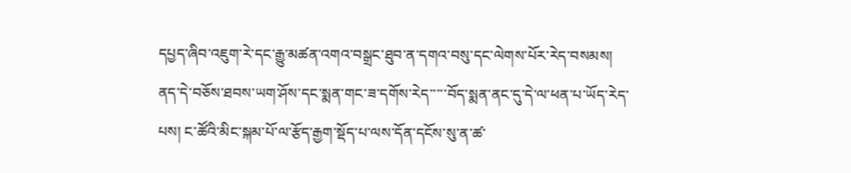དཔྱད་ཞིབ་འཇུག་རེ་དང་རྒྱུ་མཚན་འགའ་བསྒྲང་ཐུབ་ན་དགའ་བསུ་དང་ལེགས་པོར་རེད་བསམས།
ནད་དེ་བཅོས་ཐབས་ཡག་ཤོས་དང་སྨན་གང་ཟ་དགོས་རེད་་་་་བོད་སྨན་ནང་དུ་དེ་ལ་ཕན་པ་ཡོད་རེད་པས། ང་ཚོའི་མིང་སྐམ་པོ་ལ་རྩོད་རྒྱག་སྡོད་པ་ལས་དོན་དངོས་སུ་ན་ཚ་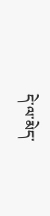དེ་ལ་མེད་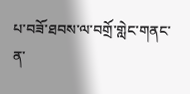པ་བཟོ་ཐབས་ལ་བགྲོ་གླེང་གནང་ན་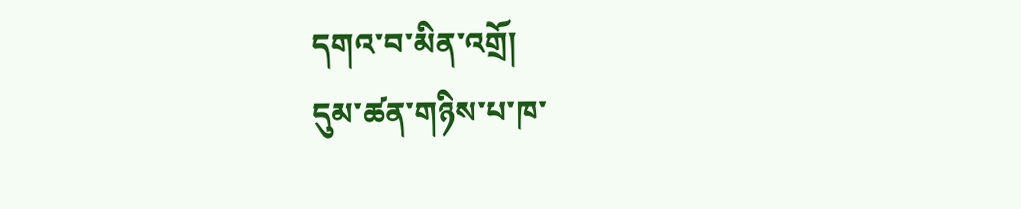དགའ་བ་མིན་འགྲོ།
དུམ་ཚན་གཉིས་པ་ཁ་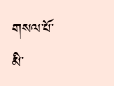གསལ་པོ་མི་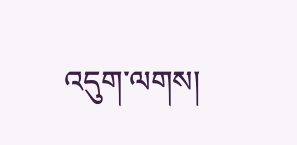འདུག་ལགས།